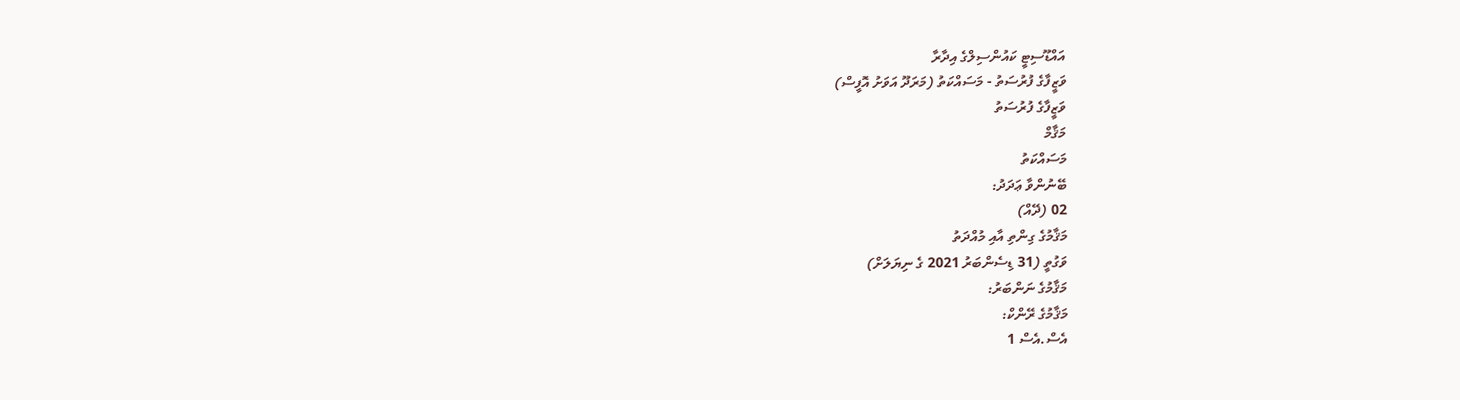އައްޑޫސިޓީ ކައުންސިލްގެ އިދާރާ
ވަޒީފާގެ ފުރުސަތު - މަސައްކަތު (މަރަދޫ އަވަށު އޮފީސް)
ވަޒީފާގެ ފުރުސަތު
މަޤާމް
މަސައްކަތު
ބޭނުންވާ ޢަދަދު:
02 (ދޭއް)
މަޤާމުގެ ގިންތި އާއި މުއްދަތު
ވަގުތީ (31 ޑިސެންބަރު 2021 ގެ ނިޔަލަށް)
މަޤާމުގެ ނަންބަރު:
މަޤާމުގެ ރޭންކް:
އެސް.އެސް 1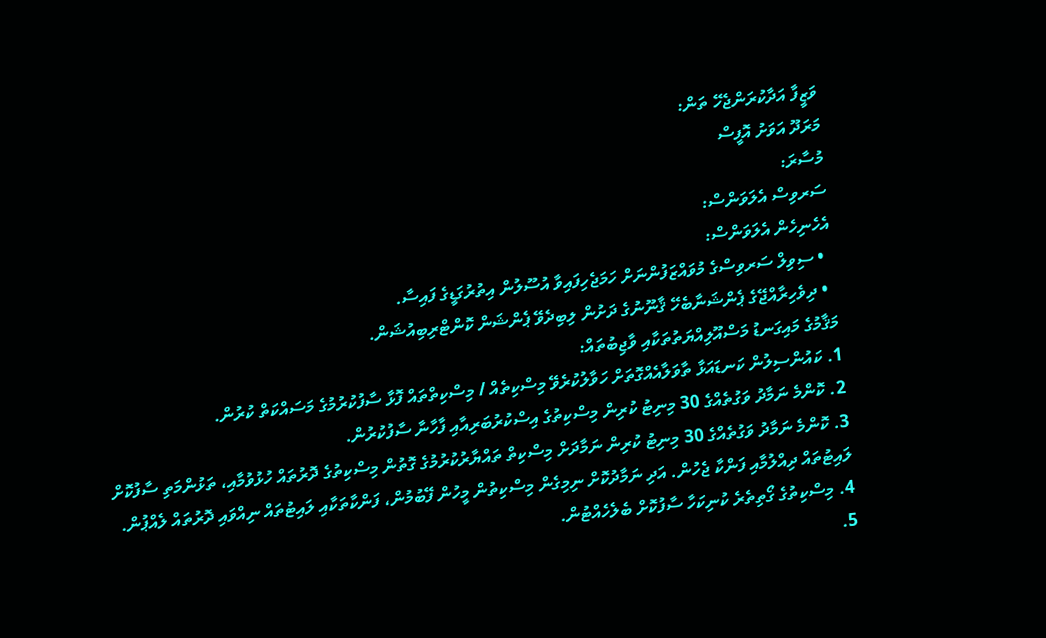ވަޒީފާ އަދާކުރަންޖެހޭ ތަން:
މަރަދޫ އަވަށު އޮފީސް
މުސާރަ:
ސަރވިސް އެލަވަންސް:
އެހެނިހެން އެލަވަންސް:
  • ސިވިލް ސަރވިސްގެ މުވައްޒަފުންނަށް ހަމަޖެހިފައިވާ އުސޫލުން އިތުރުގަޑީގެ ފައިސާ.
  • ދިވެހިރާއްޖޭގެ ޕެންޝަނާބެހޭ ޤާނޫނުގެ ދަށުން ލިބިދެވޭ ޕެންޝަން ކޮންޓްރިބިއުޝަން.
މަޤާމުގެ މައިގަނޑު މަސްއޫލިއްޔަތުތަކާއި ވާޖިބުތައް:
1. ކައުންސިލުން ކަނޑައަޅާ ތާވަލާއެއްގޮތަށް ހަވާލުކުރެވޭ މިސްކިތެއް / މިސްކިތްތައް ފޮޅާ ސާފުކުރުމުގެ މަސައްކަތް ކުރުން.
2. ކޮންމެ ނަމާދު ވަގުތެއްގެ 30 މިނިޓު ކުރިން މިސްކިތުގެ އިސްކުރުބަރިއާއި ފާހާނާ ސާފުކުރުން.
3. ކޮންމެ ނަމާދު ވަގުތެއްގެ 30 މިނިޓު ކުރިން ނަމާދަށް މިސްކިތް ތައްޔާރުކުރުމުގެ ގޮތުން މިސްކިތުގެ ދޮރުތައް ހުޅުވުމާއި، ތަޅުންމަތި ސާފުކޮށް ލައިޓުތައް ދިއްލުމާއި ފަންކާ ޖެހުން. އަދި ނަމާދުކޮށް ނިމިގެން މިސްކިތުން މީހުން ފޭބުމުން، ފަންކާތަކާއި ލައިޓުތައް ނިއްވައި ދޮރުތައް ލެއްޕުން.
4. މިސްކިތުގެ ގޯތިތެރެ ކުނިކަހާ ސާފުކޮށް ބެލެހެއްޓުން.
5.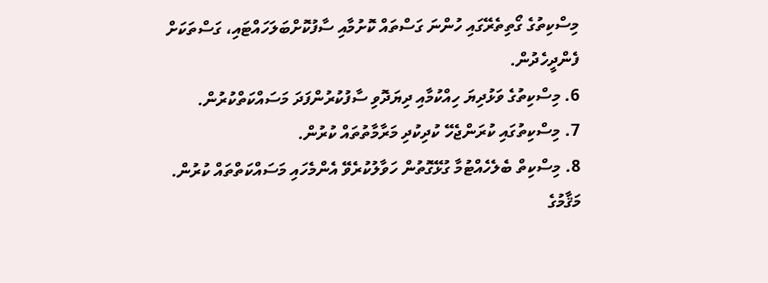މިސްކިތުގެ ގޯތިތެރޭގައި ހުންނަ ގަސްތައް ކޮށުމާއި ސާފުކޮށްބަލަހައްޓައި، ގަސްތަކަށް ފެންދީހެދުން.
6. މިސްކިތުގެ ވަޅުދިޔަ ހިއްކުމާއި ދިޔަދޮވި ސާފުކުރުންފަދަ މަސައްކަތްކުރުން.
7. މިސްކިތުގައި ކުރަންޖެހޭ ކުދިކުދި މަރާމާތުތައް ކުރުން.
8. މިސްކިތް ބެލެހެއްޓުމާ ގުޅޭގޮތުން ހަވާލުކުރެވޭ އެންމެހައި މަސައްކަތްތައް ކުރުން.
މަޤާމުގެ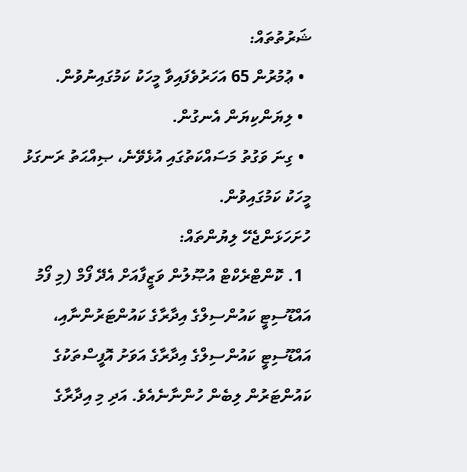ޝަރުތުތައް:
  • ޢުމުރުން 65 އަހަރުވެފައިވާ މީހަކު ކަމުގައިނުވުން.
  • ލިޔަންކިޔަން އެނގުން.
  • ގިނަ ވަގުތު މަސައްކަތުގައި އުޅެވޭނެ، ޞިއްޙަތު ރަނގަޅު މީހަކު ކަމުގައިވުން.
ހުށަހަޅަންޖެހޭ ލިޔުންތައް:
  1. ކޮންޓްރެކްޓް އުޞޫލުން ވަޒީފާއަށް އެދޭ ފޯމް (މި ފޯމު އައްޑޫސިޓީ ކައުންސިލްގެ އިދާރާގެ ކައުންޓަރުންނާއި، އައްޑޫސިޓީ ކައުންސިލްގެ އިދާރާގެ އަވަށު އޮފީސްތަކުގެ ކައުންޓަރުން ލިބެން ހުންނާނެއެވެ. އަދި މި އިދާރާގެ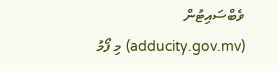ވެބްސައިޓުން (adducity.gov.mv) މި ފޯމު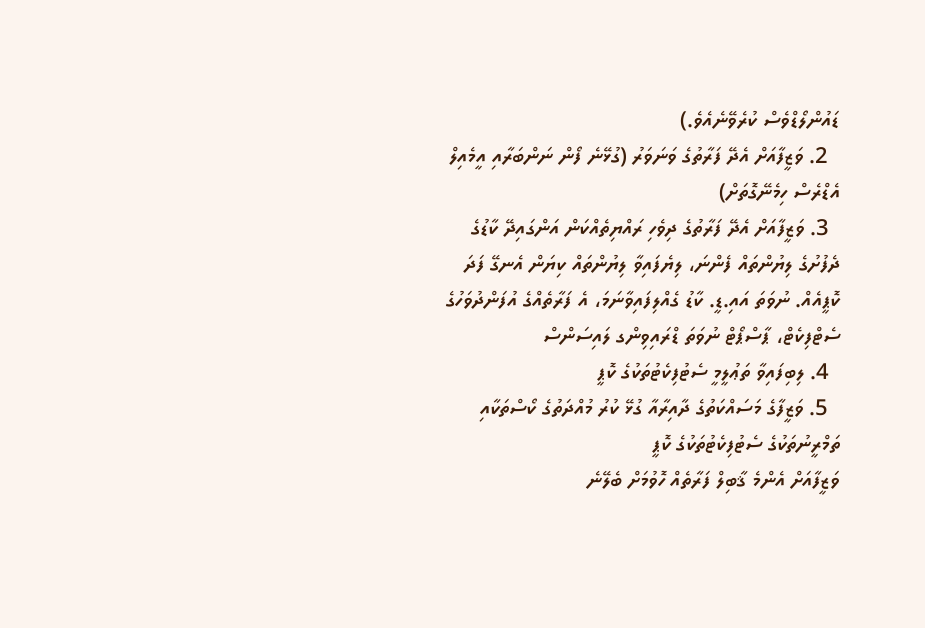ޑައުންލޯޑްވެސް ކުރެވޭނެއެވެ.)
  2. ވަޒީފާއަށް އެދޭ ފަރާތުގެ ވަނަވަރު (ގުޅޭނެ ފޯން ނަންބަރާއި އީމެއިލް އެޑްރެސް ހިމެނޭގޮތަށް)
  3. ވަޒީފާއަށް އެދޭ ފަރާތުގެ ދިވެހި ރައްޔިތެއްކަން އަންގައިދޭ ކާޑުގެ ދެފުށުގެ ލިޔުންތައް ފެންނަ، ލިޔެފައިވާ ލިޔުންތައް ކިޔަން އެނގޭ ފަދަ ކޮޕީއެއް. ނުވަތަ އައި.ޑީ. ކާޑު ގެއްލިފައިވާނަމަ، އެ ފަރާތެއްގެ އުފަންދުވަހުގެ ސެޓްފިކެޓް، ޕާސްޕޯޓް ނުވަތަ ޑްރައިވިންގ ލައިސަންސް
  4. ލިބިފައިވާ ތަޢުލީމީ ސެޓުފިކެޓުތަކުގެ ކޮޕީ
  5. ވަޒީފާގެ މަސައްކަތުގެ ދާއިރާއާ ގުޅޭ ކުރު މުއްދަތުގެ ކޯސްތަކާއި ތަމްރީނުތަކުގެ ސެޓުފިކެޓުތަކުގެ ކޮޕީ
ވަޒީފާއަށް އެންމެ ޤާބިލް ފަރާތެއް ހޮވުމަށް ބެލޭނެ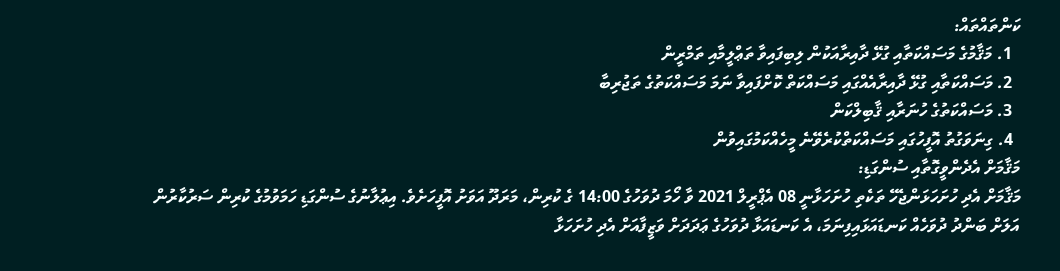ކަންތައްތައް:
  1. މަޤާމުގެ މަސައްކަތާއި ގުޅޭ ދާއިރާއަކުން ލިބިފައިވާ ތަޢްލީމާއި ތަމްރީން
  2. މަސައްކަތާއި ގުޅޭ ދާއިރާއެއްގައި މަސައްކަތް ކޮށްފައިވާ ނަމަ މަސައްކަތުގެ ތަޖުރިބާ
  3. މަސައްކަތުގެ ހުނަރާއި ޤާބިލްކަން
  4. ގިނަވަގުތު އޮފީހުގައި މަސައްކަތްކުރެވޭނެ މީހެއްކަމުގައިވުން
މަޤާމަށް އެދެންވީގޮތާއި ސުންގަޑި:
މަޤާމަށް އެދި ހުށަހަޅަންޖެހޭ ތަކެތި ހުށަހަޅާނީ 08 އެޕްރީލް 2021 ވާ ހޯމަ ދުވަހުގެ 14:00 ގެ ކުރިން، މަރަދޫ އަވަށު އޮފީހަށެވެ. އިޢުލާނުގެ ސުންގަޑި ހަމަވުމުގެ ކުރިން ސަރުކާރުން އަލަށް ބަންދު ދުވަހެއް ކަނޑައަޅައިފިނަމަ، އެ ކަނޑައަޅާ ދުވަހުގެ ޢަދަދަށް ވަޒީފާއަށް އެދި ހުށަހަޅާ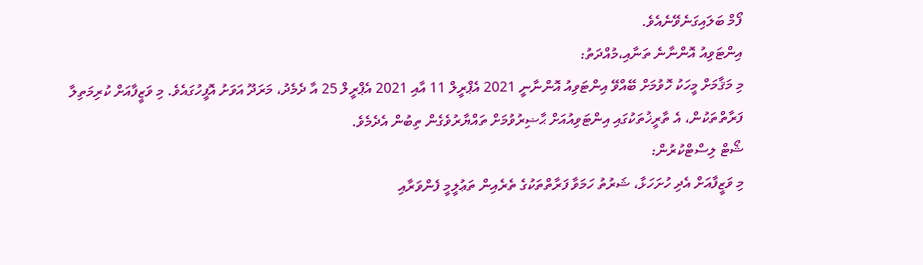ފޯމް ބަލައިގަނެވޭނެއެވެ.
އިންޓަވިއު އޮންނާނެ ތަނާއި،މުއްދަތު:
މި މަޤާމަށް މީހަކު ހޮވުމަށް ބޭއްވޭ އިންޓަވިއު އޮންނާނީ 2021 އެޕްރީލް 11 އާއި 2021 އެޕްރީލް 25 އާ ދެމެދު، މަރަދޫ އަވަށު އޮފީހުގައެވެ. މި ވަޒީފާއަށް ކުރިމަތިލާ ފަރާތްތަކުން، އެ ތާރީޚުތަކުގައި އިންޓަވިއުއަށް ޙާޟިރުވުމަށް ތައްޔާރުވެގެން ތިބުން އެދެމެވެ.
ޝޯޓް ލިސްޓްކުރުން:
މި ވަޒީފާއަށް އެދި ހުށަހަޅާ، ޝަރުތު ހަމަވާ ފަރާތްތަކުގެ ތެރެއިން ތަޢުލީމީ ފެންވަރާއި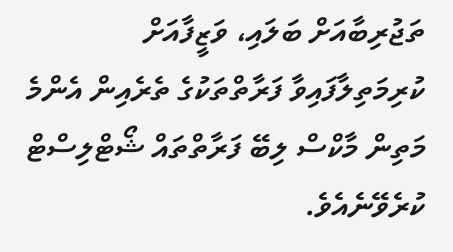ތަޖުރިބާއަށް ބަލައި، ވަޒީފާއަށް ކުރިމަތިލާފައިވާ ފަރާތްތަކުގެ ތެރެއިން އެންމެ މަތިން މާކްސް ލިބޭ ފަރާތްތައް ޝޯޓްލިސްޓް ކުރެވޭނެއެވެ.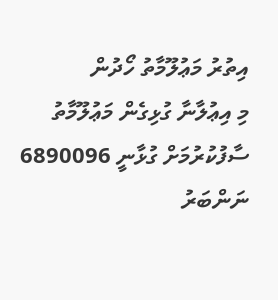އިތުރު މަޢުލޫމާތު ހޯދުން
މި އިޢުލާނާ ގުޅިގެން މަޢުލޫމާތު ސާފުކުރުމަށް ގުޅާނީ 6890096  ނަންބަރު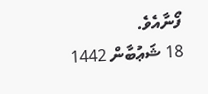ފޯނާއެވެ.
18 ޝަޢުބާން 1442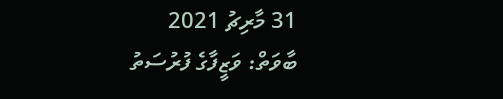31 މާރިޗު 2021
ބާވަތް: ވަޒީފާގެ ފުރުސަތު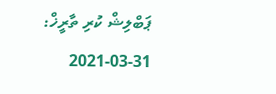ޕަބްލިޝް ކުރި ތާރީޚް: 31-03-2021